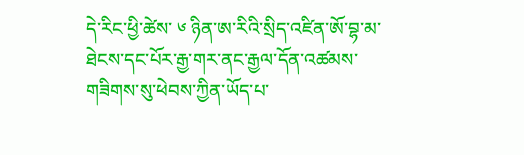དེ་རིང་ཕྱི་ཚེས་ ༦ ཉིན་ཨ་རིའི་སྲིད་འཛིན་ཨོ་བྷ་མ་ཐེངས་དང་པོར་རྒྱ་གར་ནང་རྒྱལ་དོན་འཚམས་གཟིགས་སུ་ཕེབས་ཀྱིན་ཡོད་པ་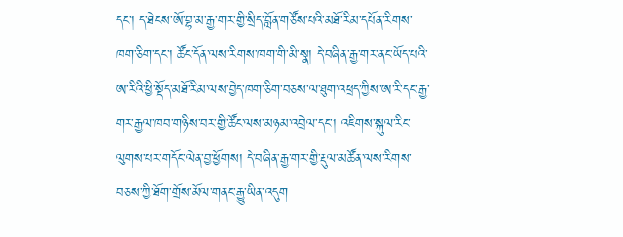དང་། ད་ཐེངས་ཨོ་བྷ་མ་རྒྱ་གར་གྱི་སྲིད་བློན་གཙོས་པའི་མཐོ་རིམ་དཔོན་རིགས་ཁག་ཅིག་དང་། ཚོང་དོན་ལས་རིགས་ཁག་གི་མི་སྣ། དེ་བཞིན་རྒྱ་གར་ནང་ཡོད་པའི་ཨ་རིའི་ཕྱི་སྡོད་མཐོ་རིམ་ལས་བྱེད་ཁག་ཅིག་བཅས་ལ་ཐུག་འཕྲད་ཀྱིས་ཨ་རི་དང་རྒྱ་གར་རྒྱལ་ཁབ་གཉིས་བར་གྱི་ཚོང་ལས་མཉམ་འབྲེལ་དང་། འཇིགས་སྐུལ་རིང་ལུགས་པར་གདོང་ལེན་བྱ་ཕྱོགས། དེ་བཞིན་རྒྱ་གར་གྱི་རྡུལ་མཚོན་ལས་རིགས་བཅས་ཀྱི་ཐོག་གྲོས་མོལ་གནང་རྒྱུ་ཡིན་འདུག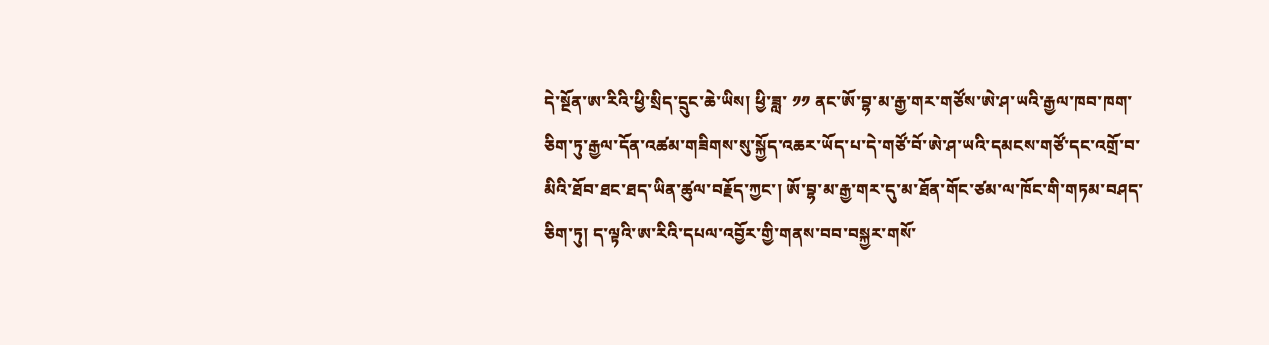དེ་སྔོན་ཨ་རིའི་ཕྱི་སྲིད་དྲུང་ཆེ་ཡིས། ཕྱི་ཟླ་ ༡༡ ནང་ཨོ་བྷ་མ་རྒྱ་གར་གཙོས་ཨེ་ཤ་ཡའི་རྒྱལ་ཁབ་ཁག་ཅིག་ཏུ་རྒྱལ་དོན་འཚམ་གཟིགས་སུ་སྐྱོད་འཆར་ཡོད་པ་དེ་གཙོ་བོ་ཨེ་ཤ་ཡའི་དམངས་གཙོ་དང་འགྲོ་བ་མིའི་ཐོབ་ཐང་ཐད་ཡིན་ཚུལ་བརྗོད་ཀྱང་། ཨོ་བྷ་མ་རྒྱ་གར་དུ་མ་ཐོན་གོང་ཙམ་ལ་ཁོང་གི་གཏམ་བཤད་ཅིག་ཏུ། ད་ལྟའི་ཨ་རིའི་དཔལ་འབྱོར་གྱི་གནས་བབ་བསྐྱར་གསོ་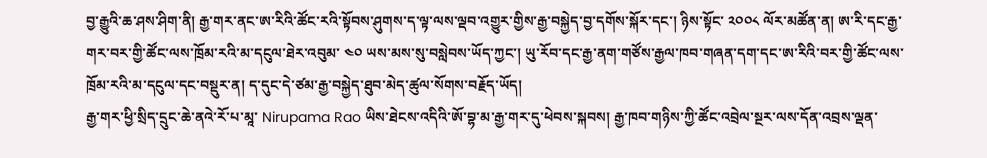བྱ་རྒྱུའི་ཆ་ཤས་ཤིག་ནི། རྒྱ་གར་ནང་ཨ་རིའི་ཚོང་རའི་སྟོབས་ཤུགས་ད་ལྟ་ལས་ལྡབ་འགྱུར་གྱིས་རྒྱ་བསྐྱེད་བྱ་དགོས་སྐོར་དང་། ཉིས་སྟོང་ ༢༠༠༨ ལོར་མཚོན་ན། ཨ་རི་དང་རྒྱ་གར་བར་གྱི་ཚོང་ལས་ཁྲོམ་རའི་མ་དངུལ་ཐེར་འབུམ་ ༤༠ ཡས་མས་སུ་བསླེབས་ཡོད་ཀྱང་། ཡུ་རོབ་དང་རྒྱ་ནག་གཙོས་རྒྱལ་ཁབ་གཞན་དག་དང་ཨ་རིའི་བར་གྱི་ཚོང་ལས་ཁྲོམ་རའི་མ་དངུལ་དང་བསྡུར་ན། ད་དུང་དེ་ཙམ་རྒྱ་བསྐྱེད་ཐུབ་མེད་ཚུལ་སོགས་བརྗོད་ཡོད།
རྒྱ་གར་ཕྱི་སྲིད་དྲུང་ཆེ་ནའེ་རོ་པ་མཱ་ Nirupama Rao ཡིས་ཐེངས་འདིའི་ཨོ་བྷ་མ་རྒྱ་གར་དུ་ཕེབས་སྐབས། རྒྱ་ཁབ་གཉིས་ཀྱི་ཚོང་འབྲེལ་སྔར་ལས་དོན་འབྲས་ལྡན་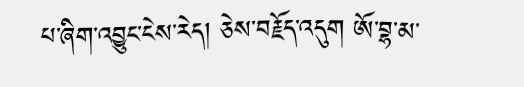པ་ཞིག་འབྱུང་ངེས་རེད། ཅེས་བརྗོད་འདུག ཨོ་བྷ་མ་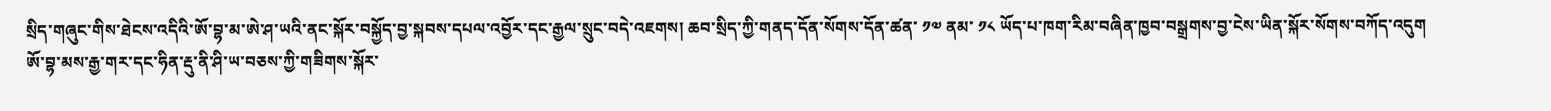སྲིད་གཞུང་གིས་ཐེངས་འདིའི་ཨོ་བྷ་མ་ཨེ་ཤ་ཡའི་ནང་སྐོར་བསྐྱོད་བྱ་སྐབས་དཔལ་འབྱོར་དང་རྒྱལ་སྲུང་བདེ་འཇགས། ཆབ་སྲིད་ཀྱི་གནད་དོན་སོགས་དོན་ཚན་ ༡༧ ནམ་ ༡༨ ཡོད་པ་ཁག་རིམ་བཞིན་ཁྱབ་བསྒྲགས་བྱ་ངེས་ཡིན་སྐོར་སོགས་བཀོད་འདུག
ཨོ་བྷ་མས་རྒྱ་གར་དང་ཧིན་རྡུ་ནི་ཤི་ཡ་བཅས་ཀྱི་གཟིགས་སྐོར་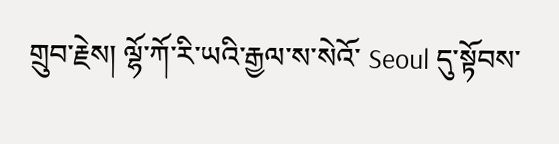གྲུབ་རྗེས། ལྷོ་ཀོ་རི་ཡའི་རྒྱལ་ས་སེའོ་ Seoul དུ་སྟོབས་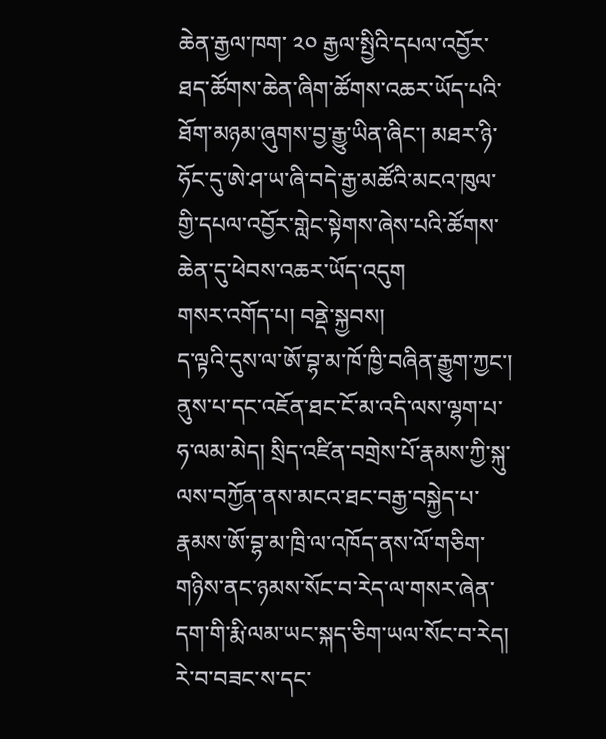ཆེན་རྒྱལ་ཁག་ ༢༠ རྒྱལ་སྤྱིའི་དཔལ་འབྱོར་ཐད་ཚོགས་ཆེན་ཞིག་ཚོགས་འཆར་ཡོད་པའི་ཐོག་མཉམ་ཞུགས་བྱ་རྒྱུ་ཡིན་ཞིང་། མཐར་ཉི་ཧོང་དུ་ཨེ་ཤ་ཡ་ཞི་བདེ་རྒྱ་མཚོའི་མངའ་ཁུལ་གྱི་དཔལ་འབྱོར་གླེང་སྟེགས་ཞེས་པའི་ཚོགས་ཆེན་དུ་ཕེབས་འཆར་ཡོད་འདུག
གསར་འགོད་པ། བནྡེ་སྐྱབས།
ད་ལྟའི་དུས་ལ་ཨོ་བྷ་མ་ཁོ་ཁྱི་བཞིན་རྒྱུག་ཀྱང་། ནུས་པ་དང་འཇོན་ཐང་ངོ་མ་འདི་ལས་ལྷག་པ་ཧ་ལམ་མེད། སྲིད་འཛིན་བགྲེས་པོ་རྣམས་ཀྱི་སྐུ་ལས་བཀྱོན་ནས་མངའ་ཐང་བརྒྱ་བསྐྱེད་པ་རྣམས་ཨོ་བྷ་མ་ཁྲི་ལ་འཁོད་ནས་ལོ་གཅིག་གཉིས་ནང་ཉམས་སོང་བ་རེད་ལ་གསར་ཞེན་དག་གི་རྨི་ལམ་ཡང་སྐད་ཅིག་ཡལ་སོང་བ་རེད།
རེ་བ་བཟང་ས་དང་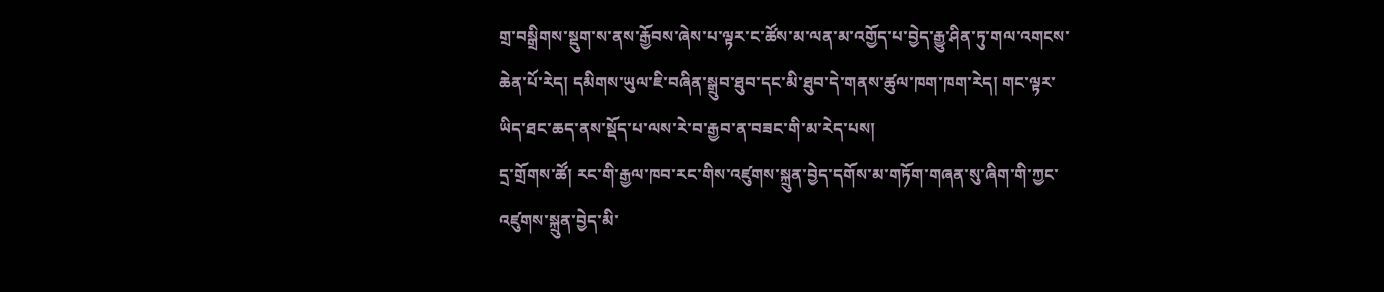གྲ་བསྒྲིགས་སྡུག་ས་ནས་རྒྱོབས་ཞེས་པ་ལྟར་ང་ཚོས་མ་ལན་མ་འགྱོད་པ་བྱེད་རྒྱུ་ཤིན་ཏུ་གལ་འགངས་ཆེན་པོ་རེད། དམིགས་ཡུལ་ཇི་བཞིན་སྒྲུབ་ཐུབ་དང་མི་ཐུབ་དེ་གནས་ཚུལ་ཁག་ཁག་རེད། གང་ལྟར་ཡིད་ཐང་ཆད་ནས་སྡོད་པ་ལས་རེ་བ་རྒྱབ་ན་བཟང་གི་མ་རེད་པས།
དྲ་གྲོགས་ཚོ། རང་གི་རྒྱལ་ཁབ་རང་གིས་འཛུགས་སྐྲུན་བྱེད་དགོས་མ་གཏོག་གཞན་སུ་ཞིག་གི་ཀྱང་འཛུགས་སྐྲུན་བྱེད་མི་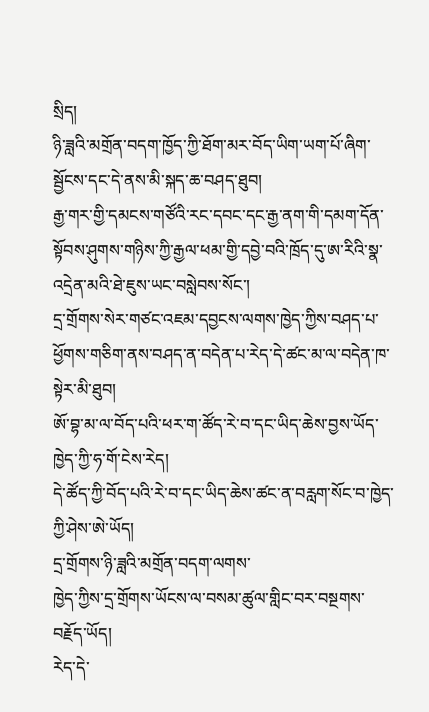སྲིད།
ཉི་ཟླའི་མགྲོན་བདག་ཁྱོད་ཀྱི་ཐོག་མར་བོད་ཡིག་ཡག་པོ་ཞིག་སྦྱོངས་དང་དེ་ནས་མི་སྐད་ཆ་བཤད་ཐུབ།
རྒྱ་གར་གྱི་དམངས་གཙོའི་རང་དབང་དང་རྒྱ་ནག་གི་དམག་དོན་སྟོབས་ཤུགས་གཉིས་ཀྱི་རྒྱལ་ཕམ་གྱི་དབྱེ་བའི་ཁྲོད་དུ་ཨ་རིའི་སྣ་འདྲེན་མའི་ཐེ་ཇུས་ཡང་བསླེབས་སོང་།
དྲ་གྲོགས་སེར་གཙང་འཇམ་དབྱངས་ལགས་ཁྱེད་ཀྱིས་བཤད་པ་ཕྱོགས་གཅིག་ནས་བཤད་ན་བདེན་པ་རེད་དེ་ཚང་མ་ལ་བདེན་ཁ་སྟེར་མི་ཐུབ།
ཨོ་བྷ་མ་ལ་བོད་པའི་ཕར་ག་ཚོད་རེ་བ་དང་ཡིད་ཆེས་བྱས་ཡོད་ཁྱེད་ཀྱི་ཧ་གོ་ངེས་རེད།
དེ་ཚོད་ཀྱི་བོད་པའི་རེ་བ་དང་ཡིད་ཆེས་ཚང་ན་བརླག་སོང་བ་ཁྱེད་ཀྱི་ཤེས་ཨེ་ཡོད།
དྲ་གྲོགས་ཉི་ཟླའི་མགྲོན་བདག་ལགས་
ཁྱེད་ཀྱིས་དྲ་གྲོགས་ཡོངས་ལ་བསམ་ཚུལ་གླིང་བར་བསྔགས་བརྗོད་ཡོད།
རེད་དེ་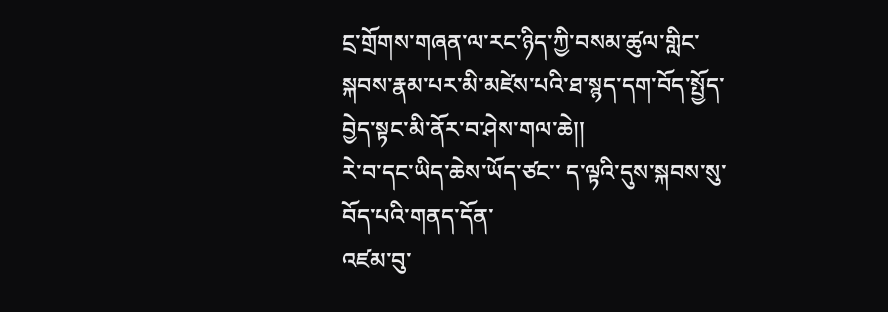ངྲ་གྲོགས་གཞན་ལ་རང་ཉིད་ཀྱི་བསམ་ཚུལ་གླིང་སྐབས་རྣམ་པར་མི་མཛེས་པའི་ཐ་སྙད་དག་བོད་སྤྱོད་བྱེད་སྟང་མི་ནོར་བ་ཤེས་གལ་ཆེ།།
རེ་བ་དང་ཡིད་ཆེས་ཡོད་ཙང་་ ད་ལྟའི་དུས་སྐབས་སུ་བོད་པའི་གནད་དོན་
འཛམ་བུ་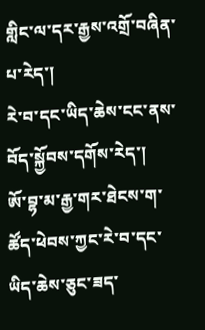གླིང་ལ་དར་རྒྱས་འགྲོ་བཞིན་པ་རེད་།
རེ་བ་དང་ཡིད་ཆེས་ངང་ནས་བོད་སྐྱོབས་དགོས་རེད་།
ཨོ་བྷ་མ་རྒྱ་གར་ཐེངས་ག་ཚོད་ཕེབས་ཀྱང་རེ་བ་དང་ཡིད་ཆེས་ཅུང་ཟད་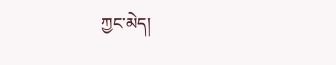ཀྱང་མེད།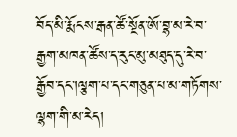བོད་མི་རྨོངས་རྒན་ཚོ་སྔོན་ཨོ་བྷ་མ་རེ་བ་རྒྱག་མཁན་ཚོས་ད་རུང་མུ་མཐུད་དུ་རེ་བ་རྒྱོབ་དང་།ལྕག་པ་དང་གཅུན་པ་མ་གཏོགས་ལྷག་གི་མ་རེད།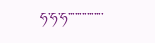ཧ་ཧ་ཧ་་་་་་་་་་་་་་་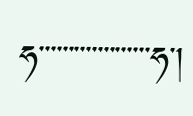ཧ་་་་་་་་་་་་་་་་་་་ཧ་།